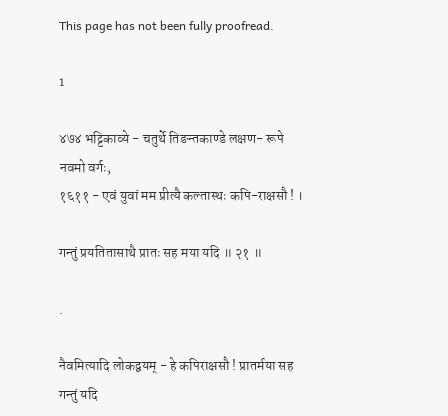This page has not been fully proofread.

1

४७४ भट्टिकाव्ये - चतुर्थे तिङन्तकाण्डे लक्षण- रूपे नवमो वर्गः,
१६११ - एवं युवां मम प्रीत्यै कल्तास्थः कपि-राक्षसौ ! ।

गन्तुं प्रयतितासाथै प्रातः सह मया यदि ॥ २१ ॥

.

नैवमित्यादि लोकद्वयम् - हे कपिराक्षसौ ! प्रातर्मया सह गन्तुं यदि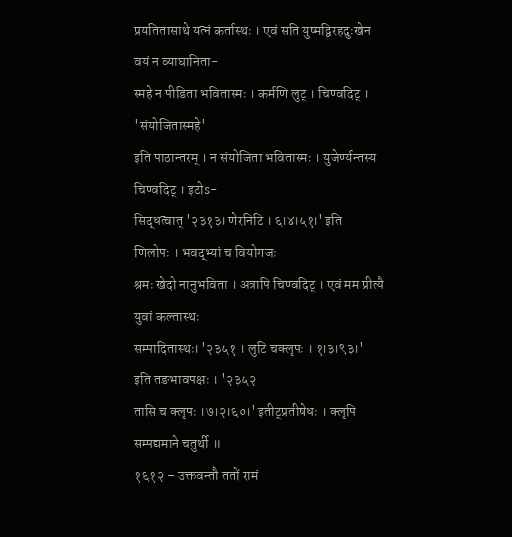प्रयतितासाथे यत्नं कर्तास्थः । एवं सति युष्मद्विरहदुःखेन वयं न व्याघानिता-
स्महे न पीडिता भवितास्मः । कर्मणि लुट् । चिण्वदिट् । 'संयोजितास्महे'
इति पाठान्तरम् । न संयोजिता भवितास्मः । युजेर्ण्यन्तस्य चिण्वदिट् । इटोs-
सिद्धत्वात् '२३१३। णेरनिटि । ६।४।५१।' इति णिलोपः । भवद्भ्यां च वियोगजः
श्रमः खेदो नानुभविता । अत्रापि चिण्वदिट् । एवं मम प्रीत्यै युवां कल्तास्थः
सम्पादितास्थः। '२३५१ । लुटि चक्लृपः । १।३।९३।' इति तङभावपक्षः । '२३५२
तासि च क्लृपः ।७।२।६०।' इतीट्प्रतीषेधः । क्लृपि सम्पद्यमाने चतुर्थी ॥
१६१२ – उक्तवन्तौ ततों रामं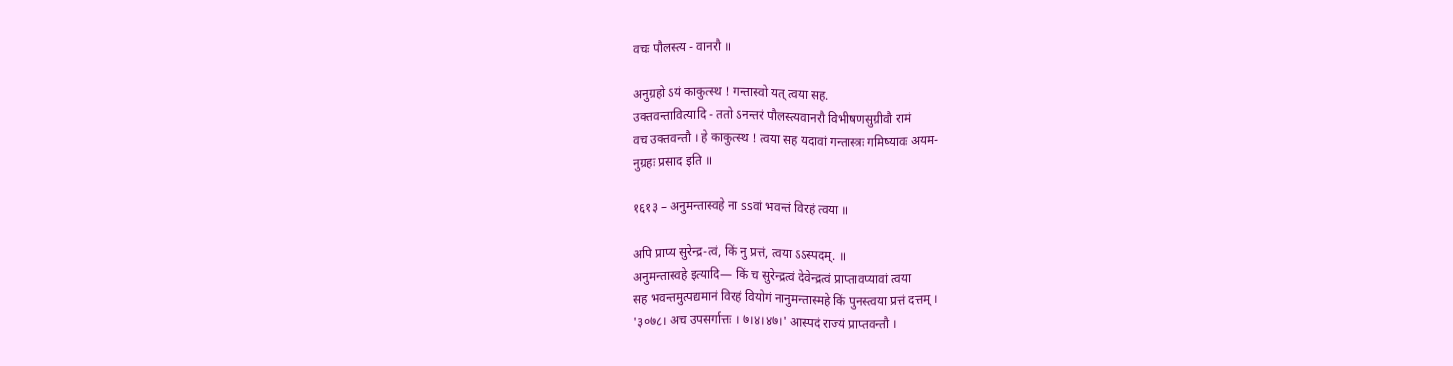वचः पौलस्त्य - वानरौ ॥

अनुग्रहो ऽयं काकुत्स्थ ! गन्तास्वो यत् त्वया सह.
उक्तवन्तावित्यादि - ततो ऽनन्तरं पौलस्त्यवानरौ विभीषणसुग्रीवौ रामं
वच उक्तवन्तौ । हे काकुत्स्थ ! त्वया सह यदावां गन्तास्त्रः गमिष्यावः अयम-
नुग्रहः प्रसाद इति ॥

१६१३ – अनुमन्तास्वहे ना ssवां भवन्तं विरहं त्वया ॥

अपि प्राप्य सुरेन्द्र-त्वं, किं नु प्रत्तं, त्वया ऽऽस्पदम्. ॥
अनुमन्तास्वहे इत्यादि— किं च सुरेन्द्रत्वं देवेन्द्रत्वं प्राप्तावप्यावां त्वया
सह भवन्तमुत्पद्यमानं विरहं वियोगं नानुमन्तास्महे किं पुनस्त्वया प्रत्तं दत्तम् ।
'३०७८। अच उपसर्गात्तः । ७।४।४७।' आस्पदं राज्यं प्राप्तवन्तौ ।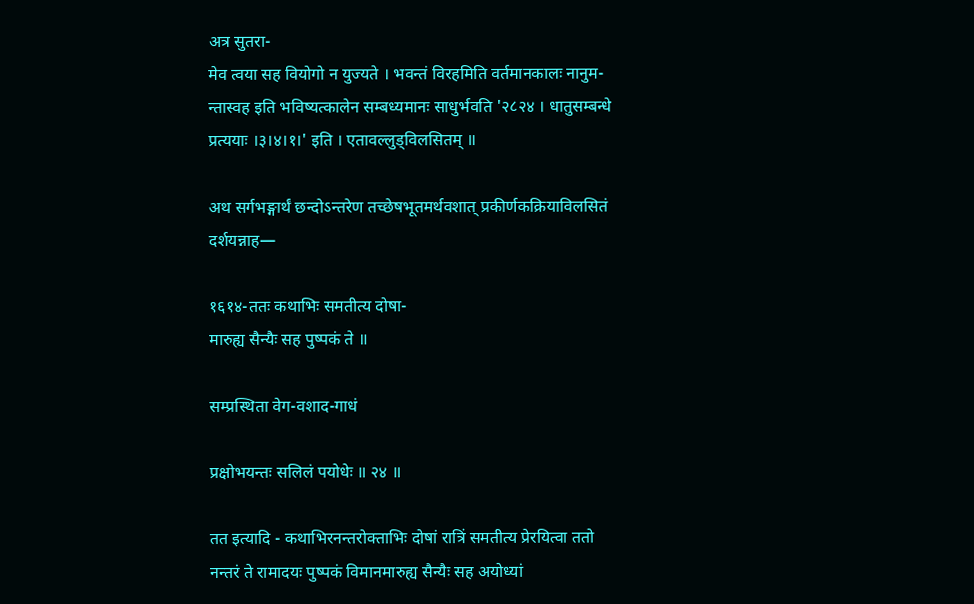अत्र सुतरा-
मेव त्वया सह वियोगो न युज्यते । भवन्तं विरहमिति वर्तमानकालः नानुम-
न्तास्वह इति भविष्यत्कालेन सम्बध्यमानः साधुर्भवति '२८२४ । धातुसम्बन्धे
प्रत्ययाः ।३।४।१।' इति । एतावल्लुड्विलसितम् ॥

अथ सर्गभङ्गार्थं छन्दोऽन्तरेण तच्छेषभूतमर्थवशात् प्रकीर्णकक्रियाविलसितं
दर्शयन्नाह—

१६१४-ततः कथाभिः समतीत्य दोषा-
मारुह्य सैन्यैः सह पुष्पकं ते ॥

सम्प्रस्थिता वेग-वशाद-गाधं

प्रक्षोभयन्तः सलिलं पयोधेः ॥ २४ ॥

तत इत्यादि - कथाभिरनन्तरोक्ताभिः दोषां रात्रिं समतीत्य प्रेरयित्वा ततो
नन्तरं ते रामादयः पुष्पकं विमानमारुह्य सैन्यैः सह अयोध्यां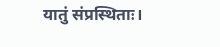यातुं संप्रस्थिताः।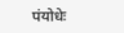पंयोधेः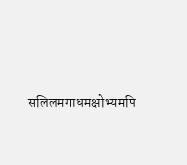सलिलमगाधमक्षोभ्यमपि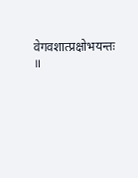वेगवशात्प्रक्षोभयन्तः ॥